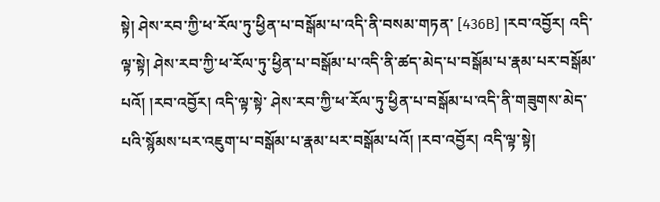སྟེ། ཤེས་རབ་ཀྱི་ཕ་རོལ་ཏུ་ཕྱིན་པ་བསྒོམ་པ་འདི་ནི་བསམ་གཏན་ [436B] །རབ་འབྱོར། འདི་ལྟ་སྟེ། ཤེས་རབ་ཀྱི་ཕ་རོལ་ཏུ་ཕྱིན་པ་བསྒོམ་པ་འདི་ནི་ཚད་མེད་པ་བསྒོམ་པ་རྣམ་པར་བསྒོམ་པའོ། །རབ་འབྱོར། འདི་ལྟ་སྟེ་ ཤེས་རབ་ཀྱི་ཕ་རོལ་ཏུ་ཕྱིན་པ་བསྒོམ་པ་འདི་ནི་གཟུགས་མེད་པའི་སྙོམས་པར་འཇུག་པ་བསྒོམ་པ་རྣམ་པར་བསྒོམ་པའོ། །རབ་འབྱོར། འདི་ལྟ་སྟེ།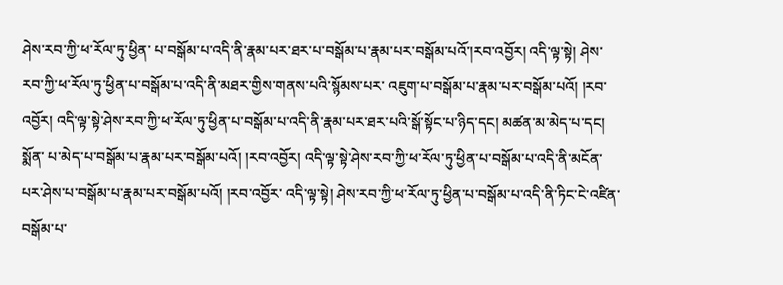ཤེས་རབ་ཀྱི་ཕ་རོལ་ཏུ་ཕྱིན་ པ་བསྒོམ་པ་འདི་ནི་རྣམ་པར་ཐར་པ་བསྒོམ་པ་རྣམ་པར་བསྒོམ་པའོ་།རབ་འབྱོར། འདི་ལྟ་སྟེ། ཤེས་རབ་ཀྱི་ཕ་རོལ་ཏུ་ཕྱིན་པ་བསྒོམ་པ་འདི་ནི་མཐར་གྱིས་གནས་པའི་སྙོམས་པར་ འཇུག་པ་བསྒོམ་པ་རྣམ་པར་བསྒོམ་པའོ། །རབ་འབྱོར། འདི་ལྟ་སྟེ་ཤེས་རབ་ཀྱི་ཕ་རོལ་ཏུ་ཕྱིན་པ་བསྒོམ་པ་འདི་ནི་རྣམ་པར་ཐར་པའི་སྒོ་སྟོང་པ་ཉིད་དང། མཚན་མ་མེད་པ་དང། སྨོན་ པ་མེད་པ་བསྒོམ་པ་རྣམ་པར་བསྒོམ་པའོ། །རབ་འབྱོར། འདི་ལྟ་སྟེ་ཤེས་རབ་ཀྱི་ཕ་རོལ་ཏུ་ཕྱིན་པ་བསྒོམ་པ་འདི་ནི་མངོན་པར་ཤེས་པ་བསྒོམ་པ་རྣམ་པར་བསྒོམ་པའོ། །རབ་འབྱོར་ འདི་ལྟ་སྟེ། ཤེས་རབ་ཀྱི་ཕ་རོལ་ཏུ་ཕྱིན་པ་བསྒོམ་པ་འདི་ནི་ཏིང་ངེ་འཛིན་བསྒོམ་པ་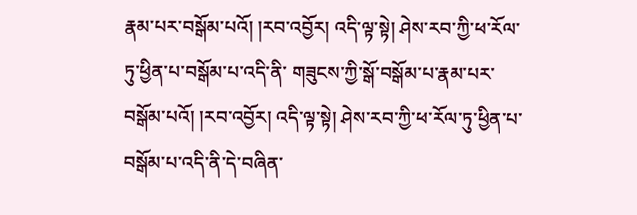རྣམ་པར་བསྒོམ་པའོ། །རབ་འབྱོར། འདི་ལྟ་སྟེ། ཤེས་རབ་ཀྱི་ཕ་རོལ་ཏུ་ཕྱིན་པ་བསྒོམ་པ་འདི་ནི་ གཟུངས་ཀྱི་སྒོ་བསྒོམ་པ་རྣམ་པར་བསྒོམ་པའོ། །རབ་འབྱོར། འདི་ལྟ་སྟེ། ཤེས་རབ་ཀྱི་ཕ་རོལ་ཏུ་ཕྱིན་པ་བསྒོམ་པ་འདི་ནི་དེ་བཞིན་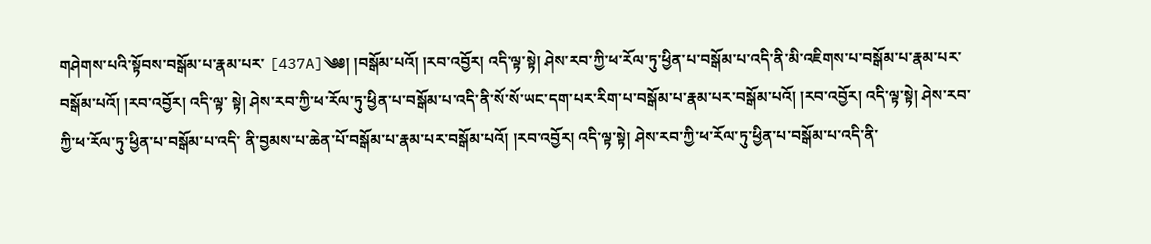གཤེགས་པའི་སྟོབས་བསྒོམ་པ་རྣམ་པར་ [437A]༄༅། །བསྒོམ་པའོ། །རབ་འབྱོར། འདི་ལྟ་སྟེ། ཤེས་རབ་ཀྱི་ཕ་རོལ་ཏུ་ཕྱིན་པ་བསྒོམ་པ་འདི་ནི་མི་འཇིགས་པ་བསྒོམ་པ་རྣམ་པར་བསྒོམ་པའོ། །རབ་འབྱོར། འདི་ལྟ་ སྟེ། ཤེས་རབ་ཀྱི་ཕ་རོལ་ཏུ་ཕྱིན་པ་བསྒོམ་པ་འདི་ནི་སོ་སོ་ཡང་དག་པར་རིག་པ་བསྒོམ་པ་རྣམ་པར་བསྒོམ་པའོ། །རབ་འབྱོར། འདི་ལྟ་སྟེ། ཤེས་རབ་ཀྱི་ཕ་རོལ་ཏུ་ཕྱིན་པ་བསྒོམ་པ་འདི་ ནི་བྱམས་པ་ཆེན་པོ་བསྒོམ་པ་རྣམ་པར་བསྒོམ་པའོ། །རབ་འབྱོར། འདི་ལྟ་སྟེ། ཤེས་རབ་ཀྱི་ཕ་རོལ་ཏུ་ཕྱིན་པ་བསྒོམ་པ་འདི་ནི་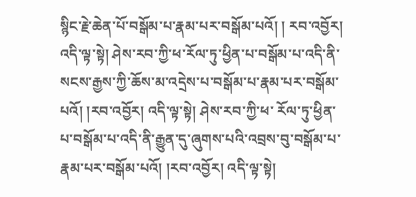སྙིང་རྗེ་ཆེན་པོ་བསྒོམ་པ་རྣམ་པར་བསྒོམ་པའོ། ། རབ་འབྱོར། འདི་ལྟ་སྟེ། ཤེས་རབ་ཀྱི་ཕ་རོལ་ཏུ་ཕྱིན་པ་བསྒོམ་པ་འདི་ནི་སངས་རྒྱས་ཀྱི་ཆོས་མ་འདྲེས་པ་བསྒོམ་པ་རྣམ་པར་བསྒོམ་པའོ། །རབ་འབྱོར། འདི་ལྟ་སྟེ། ཤེས་རབ་ཀྱི་ཕ་ རོལ་ཏུ་ཕྱིན་པ་བསྒོམ་པ་འདི་ནི་རྒྱུན་དུ་ཞུགས་པའི་འབྲས་བུ་བསྒོམ་པ་རྣམ་པར་བསྒོམ་པའོ། །རབ་འབྱོར། འདི་ལྟ་སྟེ།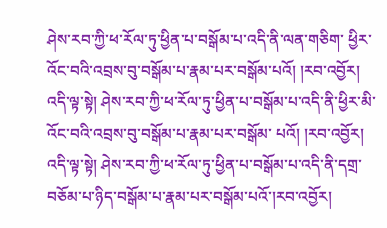ཤེས་རབ་ཀྱི་ཕ་རོལ་ཏུ་ཕྱིན་པ་བསྒོམ་པ་འདི་ནི་ལན་གཅིག་ ཕྱིར་འོང་བའི་འབྲས་བུ་བསྒོམ་པ་རྣམ་པར་བསྒོམ་པའོ། །རབ་འབྱོར། འདི་ལྟ་སྟེ། ཤེས་རབ་ཀྱི་ཕ་རོལ་ཏུ་ཕྱིན་པ་བསྒོམ་པ་འདི་ནི་ཕྱིར་མི་འོང་བའི་འབྲས་བུ་བསྒོམ་པ་རྣམ་པར་བསྒོམ་ པའོ། །རབ་འབྱོར། འདི་ལྟ་སྟེ། ཤེས་རབ་ཀྱི་ཕ་རོལ་ཏུ་ཕྱིན་པ་བསྒོམ་པ་འདི་ནི་དགྲ་བཅོམ་པ་ཉིད་བསྒོམ་པ་རྣམ་པར་བསྒོམ་པའོ་།རབ་འབྱོར།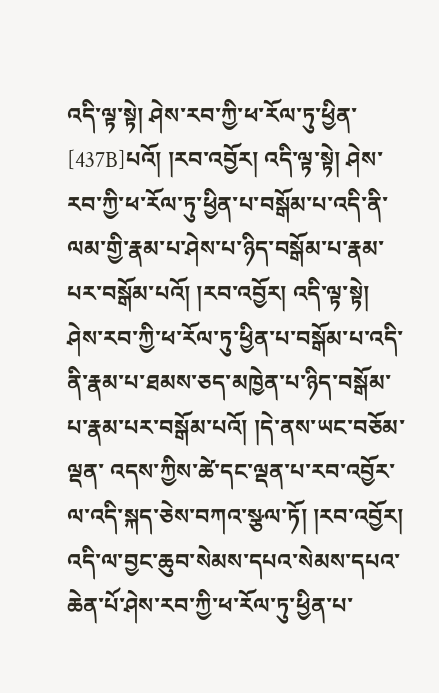འདི་ལྟ་སྟེ། ཤེས་རབ་ཀྱི་ཕ་རོལ་ཏུ་ཕྱིན་ [437B]པའོ། །རབ་འབྱོར། འདི་ལྟ་སྟེ། ཤེས་རབ་ཀྱི་ཕ་རོལ་ཏུ་ཕྱིན་པ་བསྒོམ་པ་འདི་ནི་ལམ་གྱི་རྣམ་པ་ཤེས་པ་ཉིད་བསྒོམ་པ་རྣམ་ པར་བསྒོམ་པའོ། །རབ་འབྱོར། འདི་ལྟ་སྟེ། ཤེས་རབ་ཀྱི་ཕ་རོལ་ཏུ་ཕྱིན་པ་བསྒོམ་པ་འདི་ནི་རྣམ་པ་ཐམས་ཅད་མཁྱེན་པ་ཉིད་བསྒོམ་པ་རྣམ་པར་བསྒོམ་པའོ། །དེ་ནས་ཡང་བཅོམ་ལྡན་ འདས་ཀྱིས་ཚེ་དང་ལྡན་པ་རབ་འབྱོར་ལ་འདི་སྐད་ཅེས་བཀའ་སྩལ་ཏོ། །རབ་འབྱོར། འདི་ལ་བྱང་ཆུབ་སེམས་དཔའ་སེམས་དཔའ་ཆེན་པོ་ཤེས་རབ་ཀྱི་ཕ་རོལ་ཏུ་ཕྱིན་པ་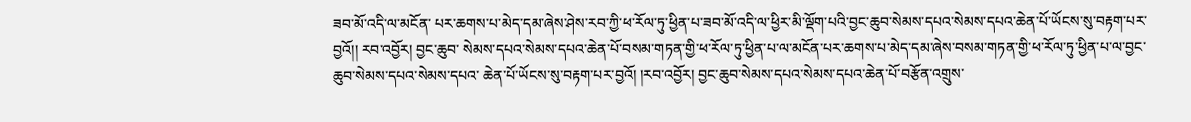ཟབ་མོ་འདི་ལ་མངོན་ པར་ཆགས་པ་མེད་དམ་ཞེས་ཤེས་རབ་ཀྱི་ཕ་རོལ་ཏུ་ཕྱིན་པ་ཟབ་མོ་འདི་ལ་ཕྱིར་མི་ལྡོག་པའི་བྱང་ཆུབ་སེམས་དཔའ་སེམས་དཔའ་ཆེན་པོ་ཡོངས་སུ་བརྟག་པར་བྱའོ།། རབ་འབྱོར། བྱང་ཆུབ་ སེམས་དཔའ་སེམས་དཔའ་ཆེན་པོ་བསམ་གཏན་གྱི་ཕ་རོལ་ཏུ་ཕྱིན་པ་ལ་མངོན་པར་ཆགས་པ་མེད་དམ་ཞེས་བསམ་གཏན་གྱི་ཕ་རོལ་ཏུ་ཕྱིན་པ་ལ་བྱང་ཆུབ་སེམས་དཔའ་སེམས་དཔའ་ ཆེན་པོ་ཡོངས་སུ་བརྟག་པར་བྱའོ། །རབ་འབྱོར། བྱང་ཆུབ་སེམས་དཔའ་སེམས་དཔའ་ཆེན་པོ་བརྩོན་འགྲུས་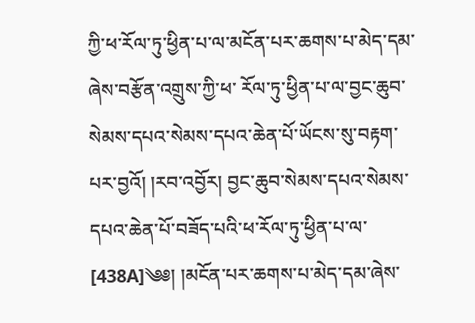ཀྱི་ཕ་རོལ་ཏུ་ཕྱིན་པ་ལ་མངོན་པར་ཆགས་པ་མེད་དམ་ཞེས་བརྩོན་འགྲུས་ཀྱི་ཕ་ རོལ་ཏུ་ཕྱིན་པ་ལ་བྱང་ཆུབ་སེམས་དཔའ་སེམས་དཔའ་ཆེན་པོ་ཡོངས་སུ་བརྟག་པར་བྱའོ། །རབ་འབྱོར། བྱང་ཆུབ་སེམས་དཔའ་སེམས་དཔའ་ཆེན་པོ་བཟོད་པའི་ཕ་རོལ་ཏུ་ཕྱིན་པ་ལ་ [438A]༄༅། །མངོན་པར་ཆགས་པ་མེད་དམ་ཞེས་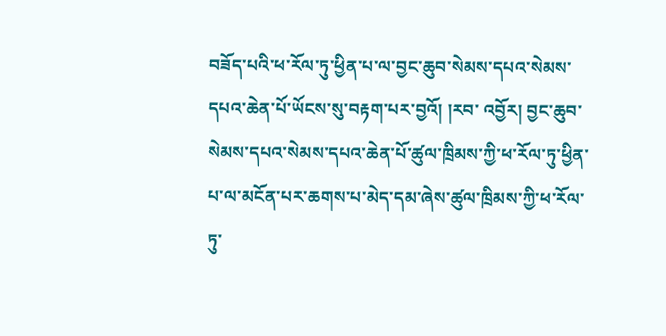བཟོད་པའི་ཕ་རོལ་ཏུ་ཕྱིན་པ་ལ་བྱང་ཆུབ་སེམས་དཔའ་སེམས་དཔའ་ཆེན་པོ་ཡོངས་སུ་བརྟག་པར་བྱའོ། །རབ་ འབྱོར། བྱང་ཆུབ་སེམས་དཔའ་སེམས་དཔའ་ཆེན་པོ་ཚུལ་ཁྲིམས་ཀྱི་ཕ་རོལ་ཏུ་ཕྱིན་པ་ལ་མངོན་པར་ཆགས་པ་མེད་དམ་ཞེས་ཚུལ་ཁྲིམས་ཀྱི་ཕ་རོལ་ཏུ་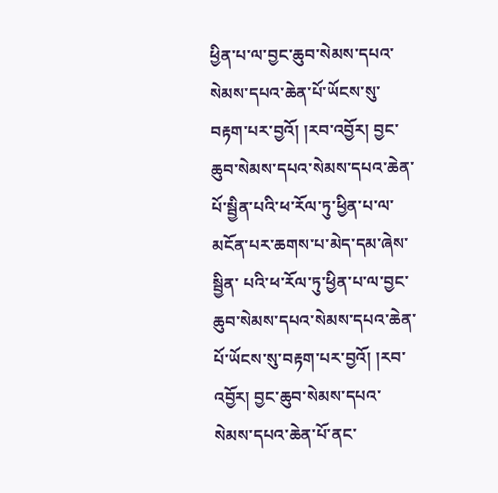ཕྱིན་པ་ལ་བྱང་ཆུབ་སེམས་དཔའ་ སེམས་དཔའ་ཆེན་པོ་ཡོངས་སུ་བརྟག་པར་བྱའོ། །རབ་འབྱོར། བྱང་ཆུབ་སེམས་དཔའ་སེམས་དཔའ་ཆེན་པོ་སྦྱིན་པའི་ཕ་རོལ་ཏུ་ཕྱིན་པ་ལ་མངོན་པར་ཆགས་པ་མེད་དམ་ཞེས་སྦྱིན་ པའི་ཕ་རོལ་ཏུ་ཕྱིན་པ་ལ་བྱང་ཆུབ་སེམས་དཔའ་སེམས་དཔའ་ཆེན་པོ་ཡོངས་སུ་བརྟག་པར་བྱའོ། །རབ་འབྱོར། བྱང་ཆུབ་སེམས་དཔའ་སེམས་དཔའ་ཆེན་པོ་ནང་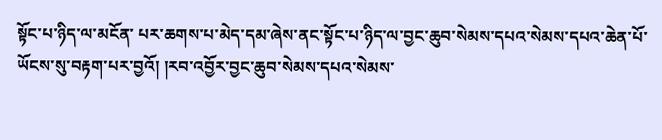སྟོང་པ་ཉིད་ལ་མངོན་ པར་ཆགས་པ་མེད་དམ་ཞེས་ནང་སྟོང་པ་ཉིད་ལ་བྱང་ཆུབ་སེམས་དཔའ་སེམས་དཔའ་ཆེན་པོ་ཡོངས་སུ་བརྟག་པར་བྱའོ། །རབ་འབྱོར་བྱང་ཆུབ་སེམས་དཔའ་སེམས་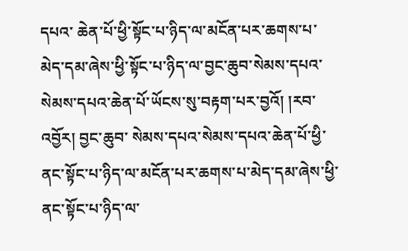དཔའ་ ཆེན་པོ་ཕྱི་སྟོང་པ་ཉིད་ལ་མངོན་པར་ཆགས་པ་མེད་དམ་ཞེས་ཕྱི་སྟོང་པ་ཉིད་ལ་བྱང་ཆུབ་སེམས་དཔའ་སེམས་དཔའ་ཆེན་པོ་ཡོངས་སུ་བརྟག་པར་བྱའོ། །རབ་འབྱོར། བྱང་ཆུབ་ སེམས་དཔའ་སེམས་དཔའ་ཆེན་པོ་ཕྱི་ནང་སྟོང་པ་ཉིད་ལ་མངོན་པར་ཆགས་པ་མེད་དམ་ཞེས་ཕྱི་ནང་སྟོང་པ་ཉིད་ལ་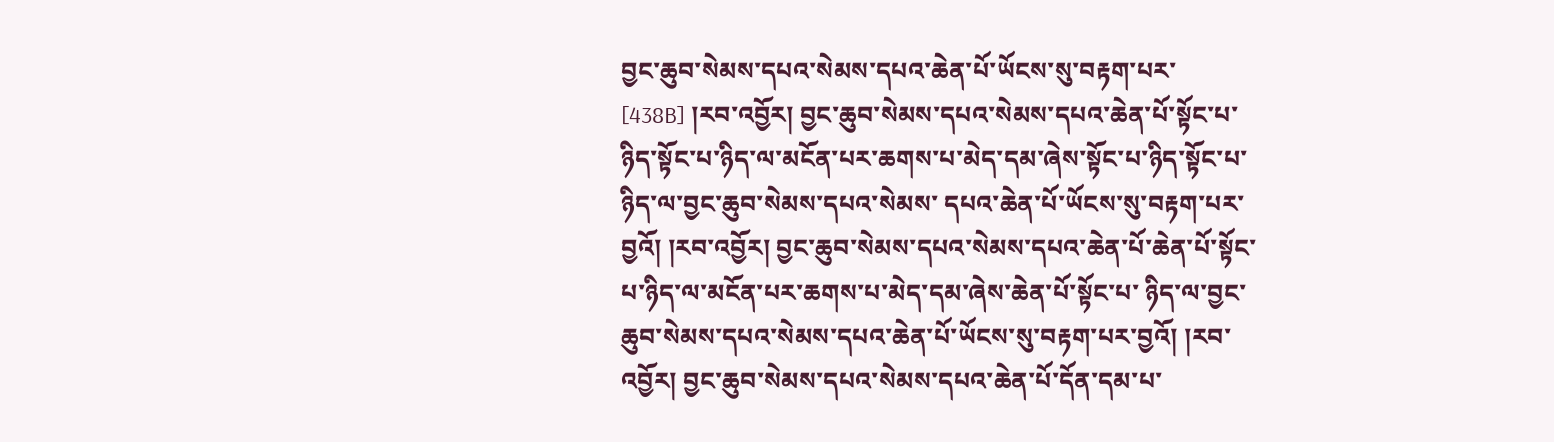བྱང་ཆུབ་སེམས་དཔའ་སེམས་དཔའ་ཆེན་པོ་ཡོངས་སུ་བརྟག་པར་ [438B] །རབ་འབྱོར། བྱང་ཆུབ་སེམས་དཔའ་སེམས་དཔའ་ཆེན་པོ་སྟོང་པ་ཉིད་སྟོང་པ་ཉིད་ལ་མངོན་པར་ཆགས་པ་མེད་དམ་ཞེས་སྟོང་པ་ཉིད་སྟོང་པ་ཉིད་ལ་བྱང་ཆུབ་སེམས་དཔའ་སེམས་ དཔའ་ཆེན་པོ་ཡོངས་སུ་བརྟག་པར་བྱའོ། །རབ་འབྱོར། བྱང་ཆུབ་སེམས་དཔའ་སེམས་དཔའ་ཆེན་པོ་ཆེན་པོ་སྟོང་པ་ཉིད་ལ་མངོན་པར་ཆགས་པ་མེད་དམ་ཞེས་ཆེན་པོ་སྟོང་པ་ ཉིད་ལ་བྱང་ཆུབ་སེམས་དཔའ་སེམས་དཔའ་ཆེན་པོ་ཡོངས་སུ་བརྟག་པར་བྱའོ། །རབ་འབྱོར། བྱང་ཆུབ་སེམས་དཔའ་སེམས་དཔའ་ཆེན་པོ་དོན་དམ་པ་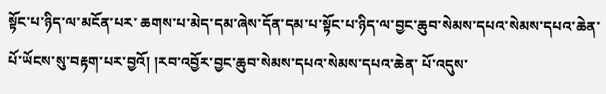སྟོང་པ་ཉིད་ལ་མངོན་པར་ ཆགས་པ་མེད་དམ་ཞེས་དོན་དམ་པ་སྟོང་པ་ཉིད་ལ་བྱང་ཆུབ་སེམས་དཔའ་སེམས་དཔའ་ཆེན་པོ་ཡོངས་སུ་བརྟག་པར་བྱའོ། །རབ་འབྱོར་བྱང་ཆུབ་སེམས་དཔའ་སེམས་དཔའ་ཆེན་ པོ་འདུས་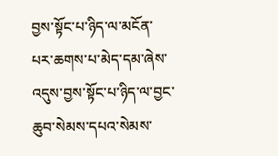བྱས་སྟོང་པ་ཉིད་ལ་མངོན་པར་ཆགས་པ་མེད་དམ་ཞེས་འདུས་བྱས་སྟོང་པ་ཉིད་ལ་བྱང་ཆུབ་སེམས་དཔའ་སེམས་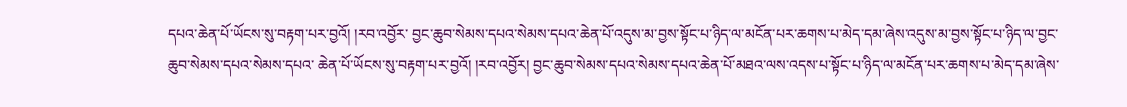དཔའ་ཆེན་པོ་ཡོངས་སུ་བརྟག་པར་བྱའོ། །རབ་འབྱོར་ བྱང་ཆུབ་སེམས་དཔའ་སེམས་དཔའ་ཆེན་པོ་འདུས་མ་བྱས་སྟོང་པ་ཉིད་ལ་མངོན་པར་ཆགས་པ་མེད་དམ་ཞེས་འདུས་མ་བྱས་སྟོང་པ་ཉིད་ལ་བྱང་ཆུབ་སེམས་དཔའ་སེམས་དཔའ་ ཆེན་པོ་ཡོངས་སུ་བརྟག་པར་བྱའོ། །རབ་འབྱོར། བྱང་ཆུབ་སེམས་དཔའ་སེམས་དཔའ་ཆེན་པོ་མཐའ་ལས་འདས་པ་སྟོང་པ་ཉིད་ལ་མངོན་པར་ཆགས་པ་མེད་དམ་ཞེས་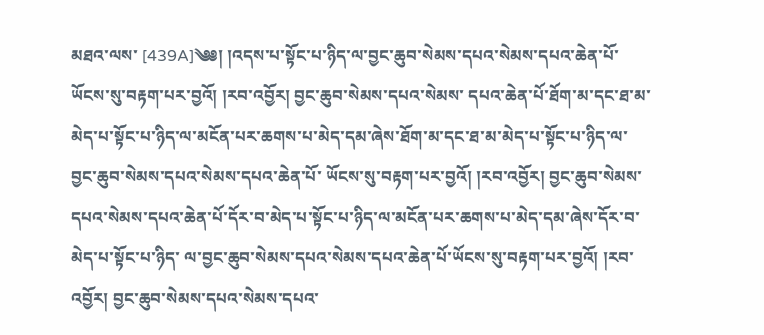མཐའ་ལས་ [439A]༄༅། །འདས་པ་སྟོང་པ་ཉིད་ལ་བྱང་ཆུབ་སེམས་དཔའ་སེམས་དཔའ་ཆེན་པོ་ཡོངས་སུ་བརྟག་པར་བྱའོ། །རབ་འབྱོར། བྱང་ཆུབ་སེམས་དཔའ་སེམས་ དཔའ་ཆེན་པོ་ཐོག་མ་དང་ཐ་མ་མེད་པ་སྟོང་པ་ཉིད་ལ་མངོན་པར་ཆགས་པ་མེད་དམ་ཞེས་ཐོག་མ་དང་ཐ་མ་མེད་པ་སྟོང་པ་ཉིད་ལ་བྱང་ཆུབ་སེམས་དཔའ་སེམས་དཔའ་ཆེན་པོ་ ཡོངས་སུ་བརྟག་པར་བྱའོ། །རབ་འབྱོར། བྱང་ཆུབ་སེམས་དཔའ་སེམས་དཔའ་ཆེན་པོ་དོར་བ་མེད་པ་སྟོང་པ་ཉིད་ལ་མངོན་པར་ཆགས་པ་མེད་དམ་ཞེས་དོར་བ་མེད་པ་སྟོང་པ་ཉིད་ ལ་བྱང་ཆུབ་སེམས་དཔའ་སེམས་དཔའ་ཆེན་པོ་ཡོངས་སུ་བརྟག་པར་བྱའོ། །རབ་འབྱོར། བྱང་ཆུབ་སེམས་དཔའ་སེམས་དཔའ་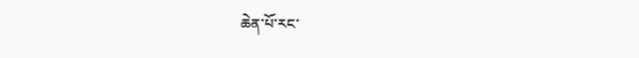ཆེན་པོ་རང་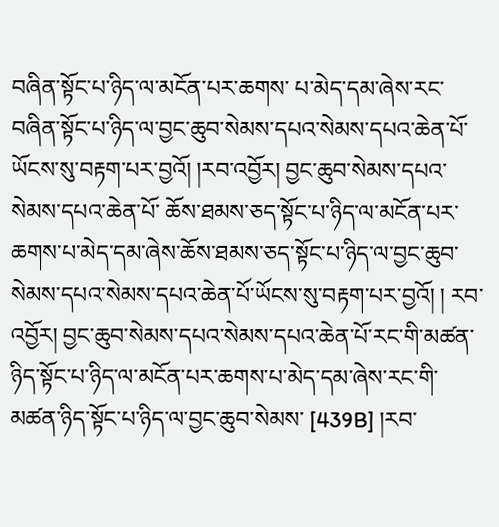བཞིན་སྟོང་པ་ཉིད་ལ་མངོན་པར་ཆགས་ པ་མེད་དམ་ཞེས་རང་བཞིན་སྟོང་པ་ཉིད་ལ་བྱང་ཆུབ་སེམས་དཔའ་སེམས་དཔའ་ཆེན་པོ་ཡོངས་སུ་བརྟག་པར་བྱའོ། །རབ་འབྱོར། བྱང་ཆུབ་སེམས་དཔའ་སེམས་དཔའ་ཆེན་པོ་ ཆོས་ཐམས་ཅད་སྟོང་པ་ཉིད་ལ་མངོན་པར་ཆགས་པ་མེད་དམ་ཞེས་ཆོས་ཐམས་ཅད་སྟོང་པ་ཉིད་ལ་བྱང་ཆུབ་སེམས་དཔའ་སེམས་དཔའ་ཆེན་པོ་ཡོངས་སུ་བརྟག་པར་བྱའོ། ། རབ་འབྱོར། བྱང་ཆུབ་སེམས་དཔའ་སེམས་དཔའ་ཆེན་པོ་རང་གི་མཚན་ཉིད་སྟོང་པ་ཉིད་ལ་མངོན་པར་ཆགས་པ་མེད་དམ་ཞེས་རང་གི་མཚན་ཉིད་སྟོང་པ་ཉིད་ལ་བྱང་ཆུབ་སེམས་ [439B] །རབ་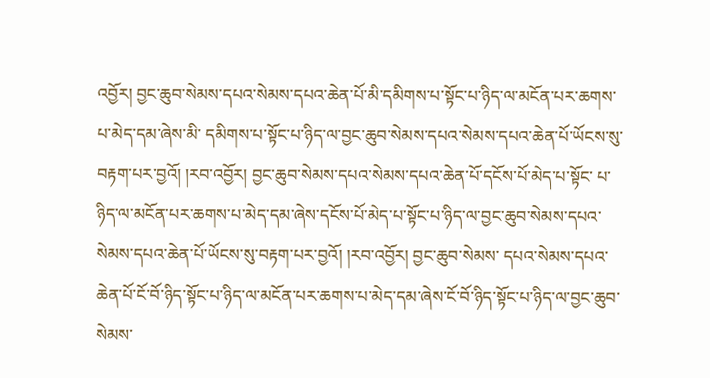འབྱོར། བྱང་ཆུབ་སེམས་དཔའ་སེམས་དཔའ་ཆེན་པོ་མི་དམིགས་པ་སྟོང་པ་ཉིད་ལ་མངོན་པར་ཆགས་པ་མེད་དམ་ཞེས་མི་ དམིགས་པ་སྟོང་པ་ཉིད་ལ་བྱང་ཆུབ་སེམས་དཔའ་སེམས་དཔའ་ཆེན་པོ་ཡོངས་སུ་བརྟག་པར་བྱའོ། །རབ་འབྱོར། བྱང་ཆུབ་སེམས་དཔའ་སེམས་དཔའ་ཆེན་པོ་དངོས་པོ་མེད་པ་སྟོང་ པ་ཉིད་ལ་མངོན་པར་ཆགས་པ་མེད་དམ་ཞེས་དངོས་པོ་མེད་པ་སྟོང་པ་ཉིད་ལ་བྱང་ཆུབ་སེམས་དཔའ་སེམས་དཔའ་ཆེན་པོ་ཡོངས་སུ་བརྟག་པར་བྱའོ། །རབ་འབྱོར། བྱང་ཆུབ་སེམས་ དཔའ་སེམས་དཔའ་ཆེན་པོ་ངོ་བོ་ཉིད་སྟོང་པ་ཉིད་ལ་མངོན་པར་ཆགས་པ་མེད་དམ་ཞེས་ངོ་བོ་ཉིད་སྟོང་པ་ཉིད་ལ་བྱང་ཆུབ་སེམས་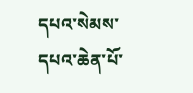དཔའ་སེམས་དཔའ་ཆེན་པོ་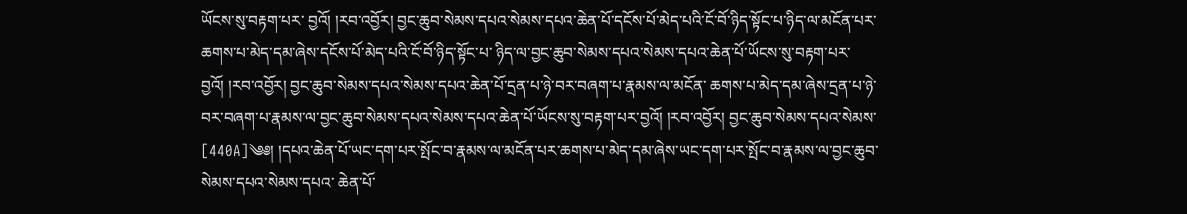ཡོངས་སུ་བརྟག་པར་ བྱའོ། །རབ་འབྱོར། བྱང་ཆུབ་སེམས་དཔའ་སེམས་དཔའ་ཆེན་པོ་དངོས་པོ་མེད་པའི་ངོ་བོ་ཉིད་སྟོང་པ་ཉིད་ལ་མངོན་པར་ཆགས་པ་མེད་དམ་ཞེས་དངོས་པོ་མེད་པའི་ངོ་བོ་ཉིད་སྟོང་པ་ ཉིད་ལ་བྱང་ཆུབ་སེམས་དཔའ་སེམས་དཔའ་ཆེན་པོ་ཡོངས་སུ་བརྟག་པར་བྱའོ། །རབ་འབྱོར། བྱང་ཆུབ་སེམས་དཔའ་སེམས་དཔའ་ཆེན་པོ་དྲན་པ་ཉེ་བར་བཞག་པ་རྣམས་ལ་མངོན་ ཆགས་པ་མེད་དམ་ཞེས་དྲན་པ་ཉེ་བར་བཞག་པ་རྣམས་ལ་བྱང་ཆུབ་སེམས་དཔའ་སེམས་དཔའ་ཆེན་པོ་ཡོངས་སུ་བརྟག་པར་བྱའོ། །རབ་འབྱོར། བྱང་ཆུབ་སེམས་དཔའ་སེམས་ [440A]༄༅། །དཔའ་ཆེན་པོ་ཡང་དག་པར་སྤོང་བ་རྣམས་ལ་མངོན་པར་ཆགས་པ་མེད་དམ་ཞེས་ཡང་དག་པར་སྤོང་བ་རྣམས་ལ་བྱང་ཆུབ་སེམས་དཔའ་སེམས་དཔའ་ ཆེན་པོ་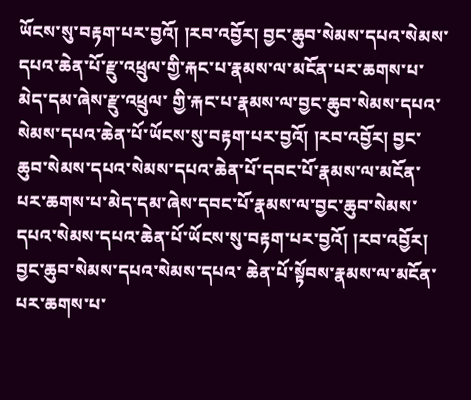ཡོངས་སུ་བརྟག་པར་བྱའོ། །རབ་འབྱོར། བྱང་ཆུབ་སེམས་དཔའ་སེམས་དཔའ་ཆེན་པོ་རྫུ་འཕྲུལ་གྱི་རྐང་པ་རྣམས་ལ་མངོན་པར་ཆགས་པ་མེད་དམ་ཞེས་རྫུ་འཕྲུལ་ གྱི་རྐང་པ་རྣམས་ལ་བྱང་ཆུབ་སེམས་དཔའ་སེམས་དཔའ་ཆེན་པོ་ཡོངས་སུ་བརྟག་པར་བྱའོ། །རབ་འབྱོར། བྱང་ཆུབ་སེམས་དཔའ་སེམས་དཔའ་ཆེན་པོ་དབང་པོ་རྣམས་ལ་མངོན་ པར་ཆགས་པ་མེད་དམ་ཞེས་དབང་པོ་རྣམས་ལ་བྱང་ཆུབ་སེམས་དཔའ་སེམས་དཔའ་ཆེན་པོ་ཡོངས་སུ་བརྟག་པར་བྱའོ། །རབ་འབྱོར། བྱང་ཆུབ་སེམས་དཔའ་སེམས་དཔའ་ ཆེན་པོ་སྟོབས་རྣམས་ལ་མངོན་པར་ཆགས་པ་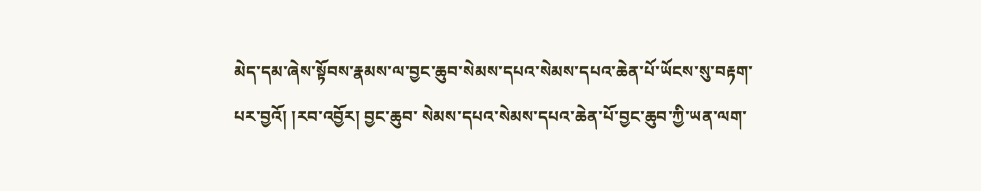མེད་དམ་ཞེས་སྟོབས་རྣམས་ལ་བྱང་ཆུབ་སེམས་དཔའ་སེམས་དཔའ་ཆེན་པོ་ཡོངས་སུ་བརྟག་པར་བྱའོ། །རབ་འབྱོར། བྱང་ཆུབ་ སེམས་དཔའ་སེམས་དཔའ་ཆེན་པོ་བྱང་ཆུབ་ཀྱི་ཡན་ལག་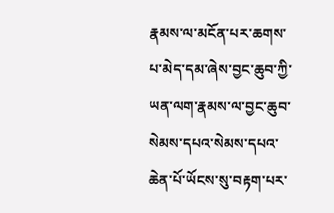རྣམས་ལ་མངོན་པར་ཆགས་པ་མེད་དམ་ཞེས་བྱང་ཆུབ་ཀྱི་ཡན་ལག་རྣམས་ལ་བྱང་ཆུབ་སེམས་དཔའ་སེམས་དཔའ་ ཆེན་པོ་ཡོངས་སུ་བརྟག་པར་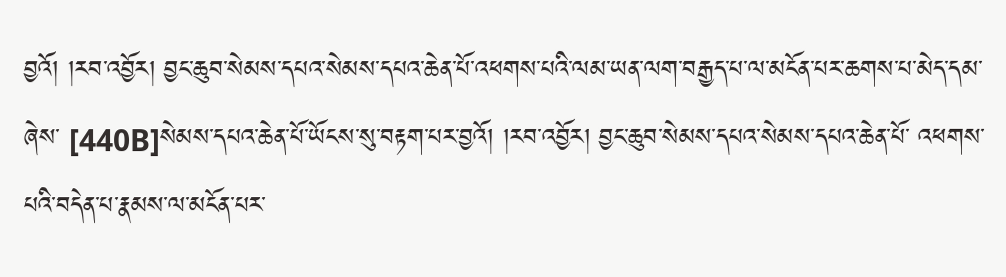བྱའོ། །རབ་འབྱོར། བྱང་ཆུབ་སེམས་དཔའ་སེམས་དཔའ་ཆེན་པོ་འཕགས་པའི་ལམ་ཡན་ལག་བརྒྱད་པ་ལ་མངོན་པར་ཆགས་པ་མེད་དམ་ཞེས་ [440B]སེམས་དཔའ་ཆེན་པོ་ཡོངས་སུ་བརྟག་པར་བྱའོ། །རབ་འབྱོར། བྱང་ཆུབ་སེམས་དཔའ་སེམས་དཔའ་ཆེན་པོ་ འཕགས་པའི་བདེན་པ་རྣམས་ལ་མངོན་པར་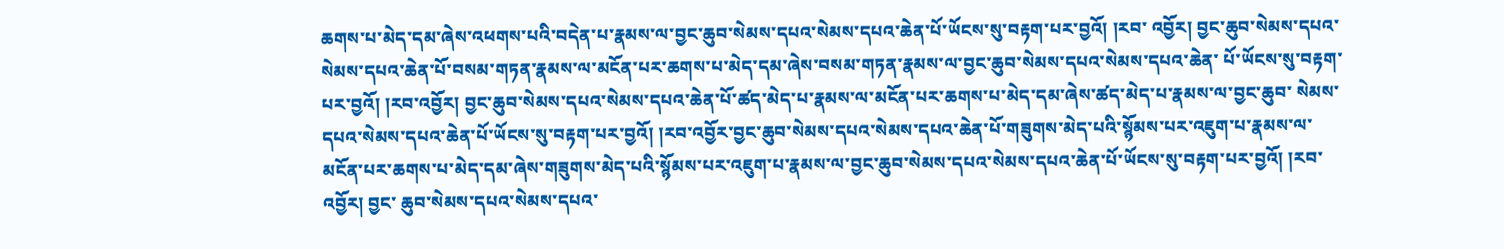ཆགས་པ་མེད་དམ་ཞེས་འཕགས་པའི་བདེན་པ་རྣམས་ལ་བྱང་ཆུབ་སེམས་དཔའ་སེམས་དཔའ་ཆེན་པོ་ཡོངས་སུ་བརྟག་པར་བྱའོ། །རབ་ འབྱོར། བྱང་ཆུབ་སེམས་དཔའ་སེམས་དཔའ་ཆེན་པོ་བསམ་གཏན་རྣམས་ལ་མངོན་པར་ཆགས་པ་མེད་དམ་ཞེས་བསམ་གཏན་རྣམས་ལ་བྱང་ཆུབ་སེམས་དཔའ་སེམས་དཔའ་ཆེན་ པོ་ཡོངས་སུ་བརྟག་པར་བྱའོ། །རབ་འབྱོར། བྱང་ཆུབ་སེམས་དཔའ་སེམས་དཔའ་ཆེན་པོ་ཚད་མེད་པ་རྣམས་ལ་མངོན་པར་ཆགས་པ་མེད་དམ་ཞེས་ཚད་མེད་པ་རྣམས་ལ་བྱང་ཆུབ་ སེམས་དཔའ་སེམས་དཔའ་ཆེན་པོ་ཡོངས་སུ་བརྟག་པར་བྱའོ། །རབ་འབྱོར་བྱང་ཆུབ་སེམས་དཔའ་སེམས་དཔའ་ཆེན་པོ་གཟུགས་མེད་པའི་སྙོམས་པར་འཇུག་པ་རྣམས་ལ་ མངོན་པར་ཆགས་པ་མེད་དམ་ཞེས་གཟུགས་མེད་པའི་སྙོམས་པར་འཇུག་པ་རྣམས་ལ་བྱང་ཆུབ་སེམས་དཔའ་སེམས་དཔའ་ཆེན་པོ་ཡོངས་སུ་བརྟག་པར་བྱའོ། །རབ་འབྱོར། བྱང་ ཆུབ་སེམས་དཔའ་སེམས་དཔའ་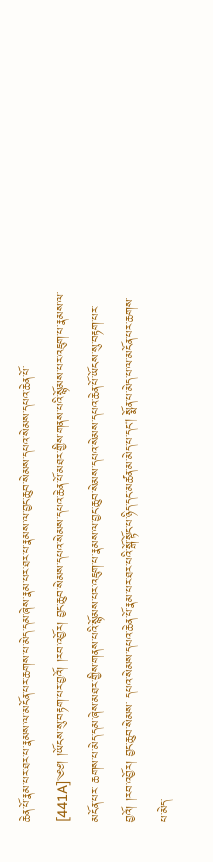ཆེན་པོ་རྣམ་པར་ཐར་པ་རྣམས་ལ་མངོན་པར་ཆགས་པ་མེད་དམ་ཞེས་རྣམ་པར་ཐར་པ་རྣམས་ལ་བྱང་ཆུབ་སེམས་དཔའ་སེམས་དཔའ་ཆེན་པོ་ [441A]༄༅། །ཡོངས་སུ་བརྟག་པར་བྱའོ། །རབ་འབྱོར། བྱང་ཆུབ་སེམས་དཔའ་སེམས་དཔའ་ཆེན་པོ་མཐར་གྱིས་གནས་པའི་སྙོམས་པར་འཇུག་པ་རྣམས་ལ་མངོན་པར་ ཆགས་པ་མེད་དམ་ཞེས་མཐར་གྱིས་གནས་པའི་སྙོམས་པར་འཇུག་པ་རྣམས་ལ་བྱང་ཆུབ་སེམས་དཔའ་སེམས་དཔའ་ཆེན་པོ་ཡོངས་སུ་བརྟག་པར་བྱའོ། །རབ་འབྱོར། བྱང་ཆུབ་སེམས་ དཔའ་སེམས་དཔའ་ཆེན་པོ་རྣམ་པར་ཐར་པའི་སྒོ་སྟོང་པ་ཉིད་དང་མཚན་མ་མེད་པ་དང། སྨོན་པ་མེད་པ་ལ་མངོན་པར་ཆགས་པ་མེད་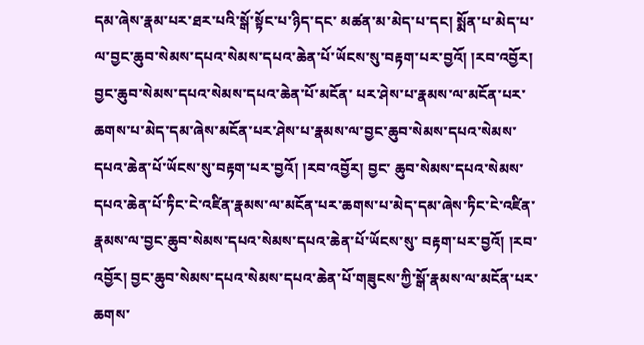དམ་ཞེས་རྣམ་པར་ཐར་པའི་སྒོ་སྟོང་པ་ཉིད་དང་ མཚན་མ་མེད་པ་དང། སྨོན་པ་མེད་པ་ལ་བྱང་ཆུབ་སེམས་དཔའ་སེམས་དཔའ་ཆེན་པོ་ཡོངས་སུ་བརྟག་པར་བྱའོ། །རབ་འབྱོར། བྱང་ཆུབ་སེམས་དཔའ་སེམས་དཔའ་ཆེན་པོ་མངོན་ པར་ཤེས་པ་རྣམས་ལ་མངོན་པར་ཆགས་པ་མེད་དམ་ཞེས་མངོན་པར་ཤེས་པ་རྣམས་ལ་བྱང་ཆུབ་སེམས་དཔའ་སེམས་དཔའ་ཆེན་པོ་ཡོངས་སུ་བརྟག་པར་བྱའོ། །རབ་འབྱོར། བྱང་ ཆུབ་སེམས་དཔའ་སེམས་དཔའ་ཆེན་པོ་ཏིང་ངེ་འཛིན་རྣམས་ལ་མངོན་པར་ཆགས་པ་མེད་དམ་ཞེས་ཏིང་ངེ་འཛིན་རྣམས་ལ་བྱང་ཆུབ་སེམས་དཔའ་སེམས་དཔའ་ཆེན་པོ་ཡོངས་སུ་ བརྟག་པར་བྱའོ། །རབ་འབྱོར། བྱང་ཆུབ་སེམས་དཔའ་སེམས་དཔའ་ཆེན་པོ་གཟུངས་ཀྱི་སྒོ་རྣམས་ལ་མངོན་པར་ཆགས་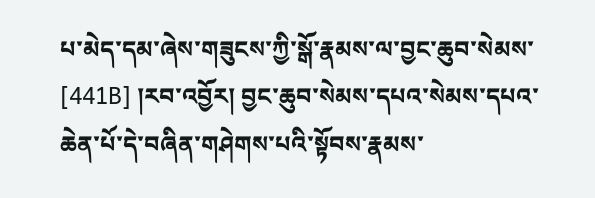པ་མེད་དམ་ཞེས་གཟུངས་ཀྱི་སྒོ་རྣམས་ལ་བྱང་ཆུབ་སེམས་ [441B] །རབ་འབྱོར། བྱང་ཆུབ་སེམས་དཔའ་སེམས་དཔའ་ཆེན་པོ་དེ་བཞིན་གཤེགས་པའི་སྟོབས་རྣམས་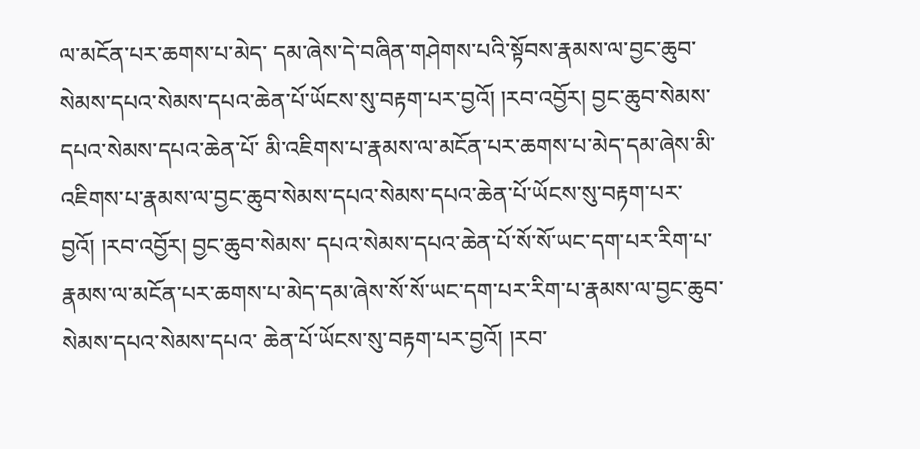ལ་མངོན་པར་ཆགས་པ་མེད་ དམ་ཞེས་དེ་བཞིན་གཤེགས་པའི་སྟོབས་རྣམས་ལ་བྱང་ཆུབ་སེམས་དཔའ་སེམས་དཔའ་ཆེན་པོ་ཡོངས་སུ་བརྟག་པར་བྱའོ། །རབ་འབྱོར། བྱང་ཆུབ་སེམས་དཔའ་སེམས་དཔའ་ཆེན་པོ་ མི་འཇིགས་པ་རྣམས་ལ་མངོན་པར་ཆགས་པ་མེད་དམ་ཞེས་མི་འཇིགས་པ་རྣམས་ལ་བྱང་ཆུབ་སེམས་དཔའ་སེམས་དཔའ་ཆེན་པོ་ཡོངས་སུ་བརྟག་པར་བྱའོ། །རབ་འབྱོར། བྱང་ཆུབ་སེམས་ དཔའ་སེམས་དཔའ་ཆེན་པོ་སོ་སོ་ཡང་དག་པར་རིག་པ་རྣམས་ལ་མངོན་པར་ཆགས་པ་མེད་དམ་ཞེས་སོ་སོ་ཡང་དག་པར་རིག་པ་རྣམས་ལ་བྱང་ཆུབ་སེམས་དཔའ་སེམས་དཔའ་ ཆེན་པོ་ཡོངས་སུ་བརྟག་པར་བྱའོ། །རབ་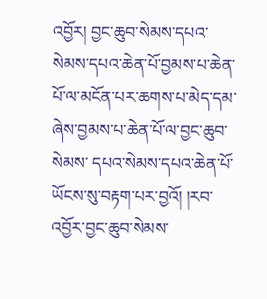འབྱོར། བྱང་ཆུབ་སེམས་དཔའ་སེམས་དཔའ་ཆེན་པོ་བྱམས་པ་ཆེན་པོ་ལ་མངོན་པར་ཆགས་པ་མེད་དམ་ཞེས་བྱམས་པ་ཆེན་པོ་ལ་བྱང་ཆུབ་སེམས་ དཔའ་སེམས་དཔའ་ཆེན་པོ་ཡོངས་སུ་བརྟག་པར་བྱའོ། །རབ་འབྱོར་བྱང་ཆུབ་སེམས་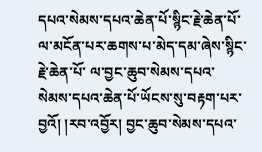དཔའ་སེམས་དཔའ་ཆེན་པོ་སྙིང་རྗེ་ཆེན་པོ་ལ་མངོན་པར་ཆགས་པ་མེད་དམ་ཞེས་སྙིང་རྗེ་ཆེན་པོ་ ལ་བྱང་ཆུབ་སེམས་དཔའ་སེམས་དཔའ་ཆེན་པོ་ཡོངས་སུ་བརྟག་པར་བྱའོ། །རབ་འབྱོར། བྱང་ཆུབ་སེམས་དཔའ་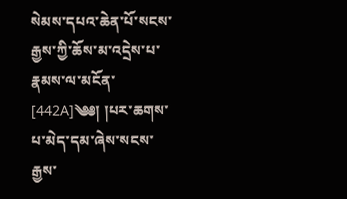སེམས་དཔའ་ཆེན་པོ་སངས་རྒྱས་ཀྱི་ཆོས་མ་འདྲེས་པ་རྣམས་ལ་མངོན་ [442A]༄༅། །པར་ཆགས་པ་མེད་དམ་ཞེས་སངས་རྒྱས་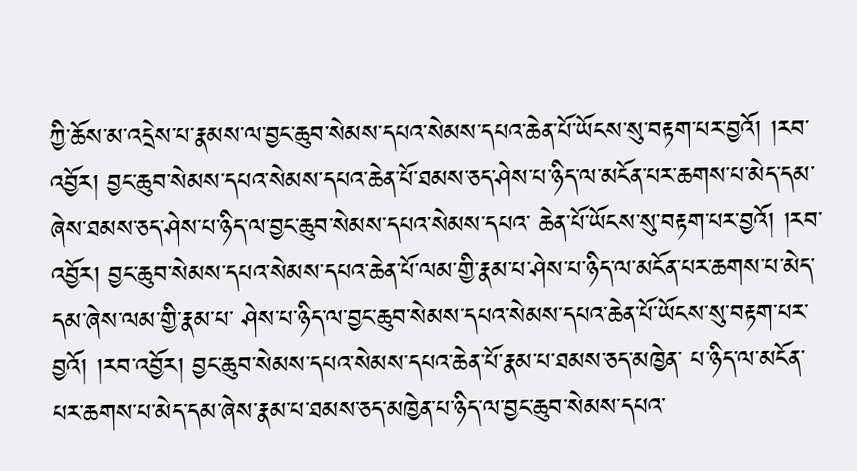ཀྱི་ཆོས་མ་འདྲེས་པ་རྣམས་ལ་བྱང་ཆུབ་སེམས་དཔའ་སེམས་དཔའ་ཆེན་པོ་ཡོངས་སུ་བརྟག་པར་བྱའོ། །རབ་ འབྱོར། བྱང་ཆུབ་སེམས་དཔའ་སེམས་དཔའ་ཆེན་པོ་ཐམས་ཅད་ཤེས་པ་ཉིད་ལ་མངོན་པར་ཆགས་པ་མེད་དམ་ཞེས་ཐམས་ཅད་ཤེས་པ་ཉིད་ལ་བྱང་ཆུབ་སེམས་དཔའ་སེམས་དཔའ་ ཆེན་པོ་ཡོངས་སུ་བརྟག་པར་བྱའོ། །རབ་འབྱོར། བྱང་ཆུབ་སེམས་དཔའ་སེམས་དཔའ་ཆེན་པོ་ལམ་གྱི་རྣམ་པ་ཤེས་པ་ཉིད་ལ་མངོན་པར་ཆགས་པ་མེད་དམ་ཞེས་ལམ་གྱི་རྣམ་པ་ ཤེས་པ་ཉིད་ལ་བྱང་ཆུབ་སེམས་དཔའ་སེམས་དཔའ་ཆེན་པོ་ཡོངས་སུ་བརྟག་པར་བྱའོ། །རབ་འབྱོར། བྱང་ཆུབ་སེམས་དཔའ་སེམས་དཔའ་ཆེན་པོ་རྣམ་པ་ཐམས་ཅད་མཁྱེན་ པ་ཉིད་ལ་མངོན་པར་ཆགས་པ་མེད་དམ་ཞེས་རྣམ་པ་ཐམས་ཅད་མཁྱེན་པ་ཉིད་ལ་བྱང་ཆུབ་སེམས་དཔའ་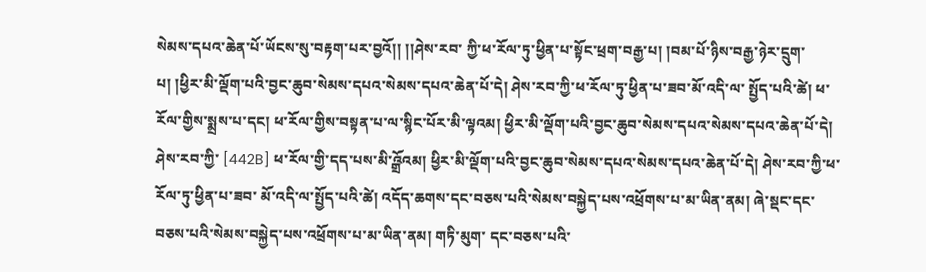སེམས་དཔའ་ཆེན་པོ་ཡོངས་སུ་བརྟག་པར་བྱའོ།། །།ཤེས་རབ་ ཀྱི་ཕ་རོལ་ཏུ་ཕྱིན་པ་སྟོང་ཕྲག་བརྒྱ་པ། །བམ་པོ་ཉིས་བརྒྱ་ཉེར་དྲུག་པ། །ཕྱིར་མི་ལྡོག་པའི་བྱང་ཆུབ་སེམས་དཔའ་སེམས་དཔའ་ཆེན་པོ་དེ། ཤེས་རབ་ཀྱི་ཕ་རོལ་ཏུ་ཕྱིན་པ་ཟབ་མོ་འདི་ལ་ སྤྱོད་པའི་ཚེ། ཕ་རོལ་གྱིས་སྨྲས་པ་དང། ཕ་རོལ་གྱིས་བསྟན་པ་ལ་སྙིང་པོར་མི་ལྟའམ། ཕྱིར་མི་ལྡོག་པའི་བྱང་ཆུབ་སེམས་དཔའ་སེམས་དཔའ་ཆེན་པོ་དེ། ཤེས་རབ་ཀྱི་ [442B] ཕ་རོལ་གྱི་དད་པས་མི་འྒྲོའམ། ཕྱིར་མི་ལྡོག་པའི་བྱང་ཆུབ་སེམས་དཔའ་སེམས་དཔའ་ཆེན་པོ་དེ། ཤེས་རབ་ཀྱི་ཕ་རོལ་ཏུ་ཕྱིན་པ་ཟབ་ མོ་འདི་ལ་སྤྱོད་པའི་ཚེ། འདོད་ཆགས་དང་བཅས་པའི་སེམས་བསྐྱེད་པས་འཕྲོགས་པ་མ་ཡིན་ནམ། ཞེ་སྡང་དང་བཅས་པའི་སེམས་བསྐྱེད་པས་འཕྲོགས་པ་མ་ཡིན་ནམ། གཏི་མུག་ དང་བཅས་པའི་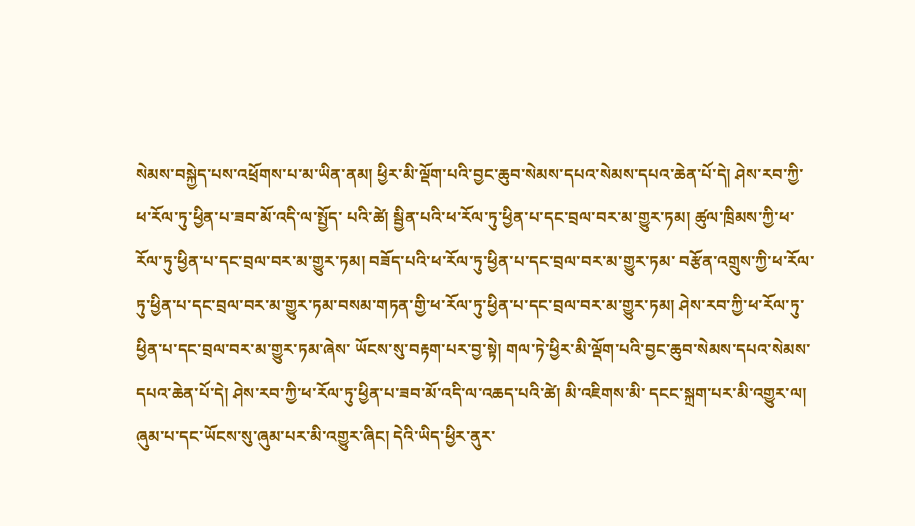སེམས་བསྐྱེད་པས་འཕྲོགས་པ་མ་ཡིན་ནམ། ཕྱིར་མི་ལྡོག་པའི་བྱང་ཆུབ་སེམས་དཔའ་སེམས་དཔའ་ཆེན་པོ་དེ། ཤེས་རབ་ཀྱི་ཕ་རོལ་ཏུ་ཕྱིན་པ་ཟབ་མོ་འདི་ལ་སྤྱོད་ པའི་ཚེ། སྦྱིན་པའི་ཕ་རོལ་ཏུ་ཕྱིན་པ་དང་བྲལ་བར་མ་གྱུར་ཏམ། ཚུལ་ཁྲིམས་ཀྱི་ཕ་རོལ་ཏུ་ཕྱིན་པ་དང་བྲལ་བར་མ་གྱུར་ཏམ། བཟོད་པའི་ཕ་རོལ་ཏུ་ཕྱིན་པ་དང་བྲལ་བར་མ་གྱུར་ཏམ་ བརྩོན་འགྲུས་ཀྱི་ཕ་རོལ་ཏུ་ཕྱིན་པ་དང་བྲལ་བར་མ་གྱུར་ཏམ་བསམ་གཏན་གྱི་ཕ་རོལ་ཏུ་ཕྱིན་པ་དང་བྲལ་བར་མ་གྱུར་ཏམ། ཤེས་རབ་ཀྱི་ཕ་རོལ་ཏུ་ཕྱིན་པ་དང་བྲལ་བར་མ་གྱུར་ཏམ་ཞེས་ ཡོངས་སུ་བརྟག་པར་བྱ་སྟེ། གལ་ཏེ་ཕྱིར་མི་ལྡོག་པའི་བྱང་ཆུབ་སེམས་དཔའ་སེམས་དཔའ་ཆེན་པོ་དེ། ཤེས་རབ་ཀྱི་ཕ་རོལ་ཏུ་ཕྱིན་པ་ཟབ་མོ་འདི་ལ་འཆད་པའི་ཚེ། མི་འཇིགས་མི་ དངང་སྐྲག་པར་མི་འགྱུར་ལ། ཞུམ་པ་དང་ཡོངས་སུ་ཞུམ་པར་མི་འགྱུར་ཞིང། དེའི་ཡིད་ཕྱིར་ནུར་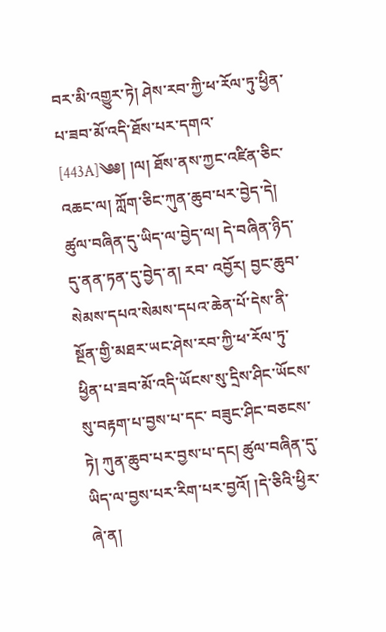བར་མི་འགྱུར་ཏེ། ཤེས་རབ་ཀྱི་ཕ་རོལ་ཏུ་ཕྱིན་པ་ཟབ་མོ་འདི་ཐོས་པར་དགའ་ [443A]༄༅། །ལ། ཐོས་ནས་ཀྱང་འཛིན་ཅིང་འཆང་ལ། ཀློག་ཅིང་ཀུན་ཆུབ་པར་བྱེད་དེ། ཚུལ་བཞིན་དུ་ཡིད་ལ་བྱེད་ལ། དེ་བཞིན་ཉིད་དུ་ནན་ཏན་དུ་བྱེད་ན། རབ་ འབྱོར། བྱང་ཆུབ་སེམས་དཔའ་སེམས་དཔའ་ཆེན་པོ་དེས་ནི་སྔོན་གྱི་མཐར་ཡང་ཤེས་རབ་ཀྱི་ཕ་རོལ་ཏུ་ཕྱིན་པ་ཟབ་མོ་འདི་ཡོངས་སུ་དྲིས་ཤིང་ཡོངས་སུ་བརྟག་པ་བྱས་པ་དང་ བཟུང་ཤིང་བཅངས་ཏེ། ཀུན་ཆུབ་པར་བྱས་པ་དང། ཚུལ་བཞིན་དུ་ཡིད་ལ་བྱས་པར་རིག་པར་བྱའོ། །དེ་ཅིའི་ཕྱིར་ཞེ་ན།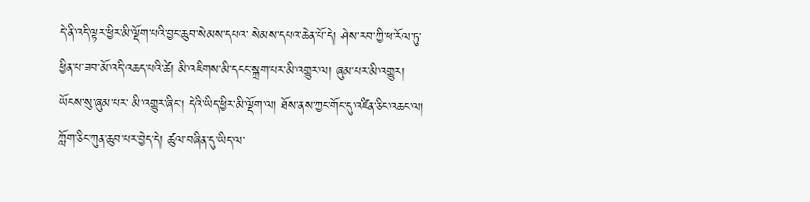དེ་ནི་འདི་ལྟར་ཕྱིར་མི་ལྡོག་པའི་བྱང་ཆུབ་སེམས་དཔའ་ སེམས་དཔའ་ཆེན་པོ་དེ། ཤེས་རབ་ཀྱི་ཕ་རོལ་ཏུ་ཕྱིན་པ་ཟབ་མོ་འདི་འཆད་པའི་ཚེ། མི་འཇིགས་མི་དངང་སྐྲག་པར་མི་འགྱུར་ལ། ཞུམ་པར་མི་འགྱུར། ཡོངས་སུ་ཞུམ་པར་ མི་འགྱུར་ཞིང། དེའི་ཡིད་ཕྱིར་མི་ལྡོག་ལ། ཐོས་ནས་ཀྱང་གོང་དུ་འཛིན་ཅིང་འཆང་ལ། ཀློག་ཅིང་ཀུན་ཆུབ་པར་བྱེད་དེ། ཚུལ་བཞིན་དུ་ཡིད་ལ་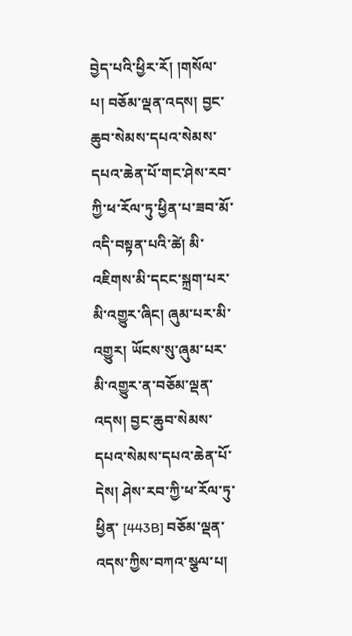བྱེད་པའི་ཕྱིར་རོ། །གསོལ་ པ། བཅོམ་ལྡན་འདས། བྱང་ཆུབ་སེམས་དཔའ་སེམས་དཔའ་ཆེན་པོ་གང་ཤེས་རབ་ཀྱི་ཕ་རོལ་ཏུ་ཕྱིན་པ་ཟབ་མོ་འདི་བསྟན་པའི་ཚེ། མི་འཇིགས་མི་དངང་སྐྲག་པར་ མི་འགྱུར་ཞིང། ཞུམ་པར་མི་འགྱུར། ཡོངས་སུ་ཞུམ་པར་མི་འགྱུར་ན་བཅོམ་ལྡན་འདས། བྱང་ཆུབ་སེམས་དཔའ་སེམས་དཔའ་ཆེན་པོ་དེས། ཤེས་རབ་ཀྱི་ཕ་རོལ་ཏུ་ཕྱིན་ [443B] བཅོམ་ལྡན་འདས་ཀྱིས་བཀའ་སྩལ་པ།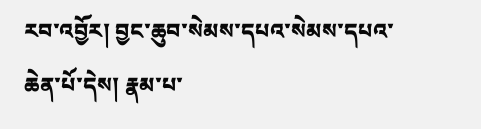རབ་འབྱོར། བྱང་ཆུབ་སེམས་དཔའ་སེམས་དཔའ་ཆེན་པོ་དེས། རྣམ་པ་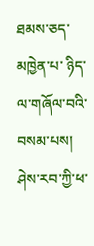ཐམས་ཅད་མཁྱེན་པ་ ཉིད་ལ་གཞོལ་བའི་བསམ་པས། ཤེས་རབ་ཀྱི་ཕ་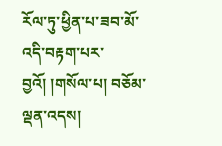རོལ་ཏུ་ཕྱིན་པ་ཟབ་མོ་འདི་བརྟག་པར་བྱའོ། །གསོལ་པ། བཅོམ་ལྡན་འདས།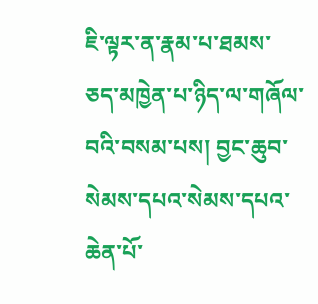ཇི་ལྟར་ན་རྣམ་པ་ཐམས་ཅད་མཁྱེན་པ་ཉིད་ལ་གཞོལ་ བའི་བསམ་པས། བྱང་ཆུབ་སེམས་དཔའ་སེམས་དཔའ་ཆེན་པོ་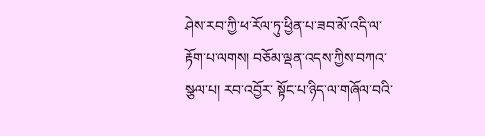ཤེས་རབ་ཀྱི་ཕ་རོལ་ཏུ་ཕྱིན་པ་ཟབ་མོ་འདི་ལ་རྟོག་པ་ལགས། བཅོམ་ལྡན་འདས་ཀྱིས་བཀའ་སྩལ་པ། རབ་འབྱོར་ སྟོང་པ་ཉིད་ལ་གཞོལ་བའི་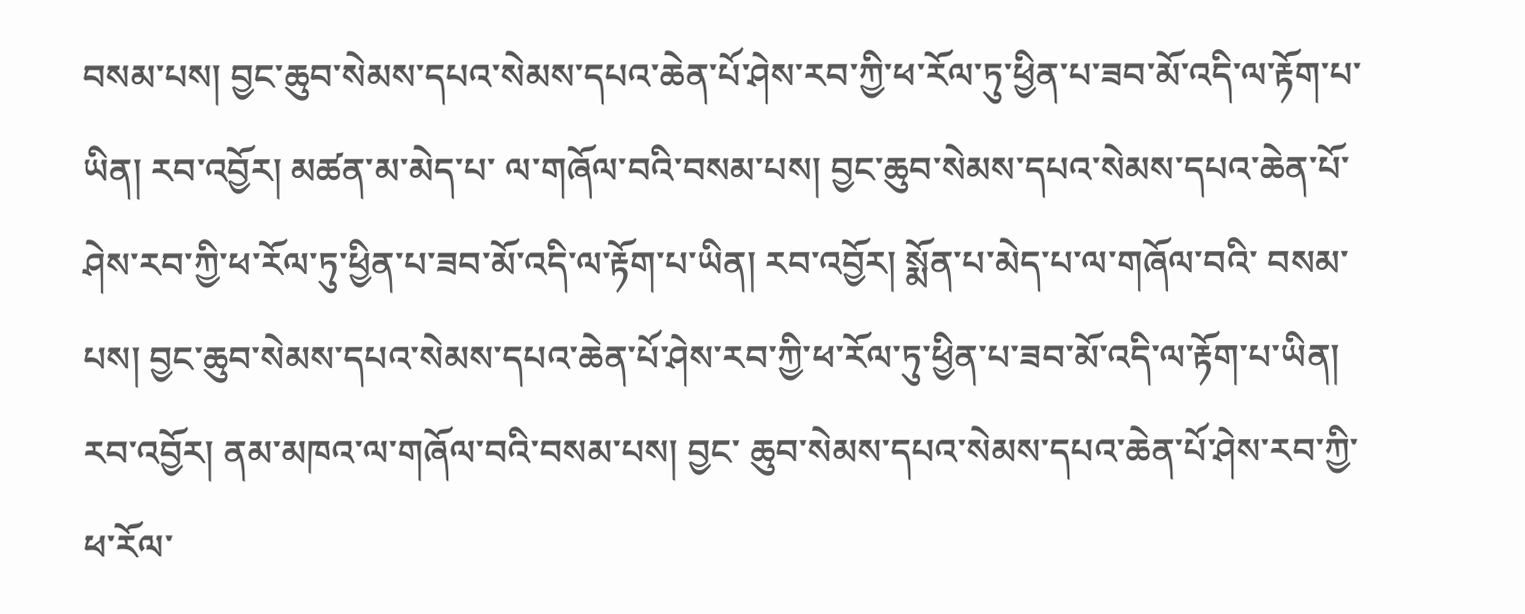བསམ་པས། བྱང་ཆུབ་སེམས་དཔའ་སེམས་དཔའ་ཆེན་པོ་ཤེས་རབ་ཀྱི་ཕ་རོལ་ཏུ་ཕྱིན་པ་ཟབ་མོ་འདི་ལ་རྟོག་པ་ཡིན། རབ་འབྱོར། མཚན་མ་མེད་པ་ ལ་གཞོལ་བའི་བསམ་པས། བྱང་ཆུབ་སེམས་དཔའ་སེམས་དཔའ་ཆེན་པོ་ཤེས་རབ་ཀྱི་ཕ་རོལ་ཏུ་ཕྱིན་པ་ཟབ་མོ་འདི་ལ་རྟོག་པ་ཡིན། རབ་འབྱོར། སྨོན་པ་མེད་པ་ལ་གཞོལ་བའི་ བསམ་པས། བྱང་ཆུབ་སེམས་དཔའ་སེམས་དཔའ་ཆེན་པོ་ཤེས་རབ་ཀྱི་ཕ་རོལ་ཏུ་ཕྱིན་པ་ཟབ་མོ་འདི་ལ་རྟོག་པ་ཡིན། རབ་འབྱོར། ནམ་མཁའ་ལ་གཞོལ་བའི་བསམ་པས། བྱང་ ཆུབ་སེམས་དཔའ་སེམས་དཔའ་ཆེན་པོ་ཤེས་རབ་ཀྱི་ཕ་རོལ་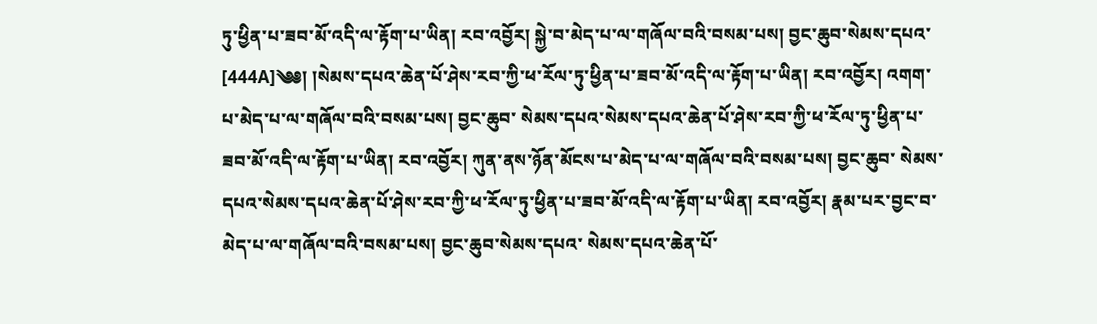ཏུ་ཕྱིན་པ་ཟབ་མོ་འདི་ལ་རྟོག་པ་ཡིན། རབ་འབྱོར། སྐྱེ་བ་མེད་པ་ལ་གཞོལ་བའི་བསམ་པས། བྱང་ཆུབ་སེམས་དཔའ་ [444A]༄༅། །སེམས་དཔའ་ཆེན་པོ་ཤེས་རབ་ཀྱི་ཕ་རོལ་ཏུ་ཕྱིན་པ་ཟབ་མོ་འདི་ལ་རྟོག་པ་ཡིན། རབ་འབྱོར། འགག་པ་མེད་པ་ལ་གཞོལ་བའི་བསམ་པས། བྱང་ཆུབ་ སེམས་དཔའ་སེམས་དཔའ་ཆེན་པོ་ཤེས་རབ་ཀྱི་ཕ་རོལ་ཏུ་ཕྱིན་པ་ཟབ་མོ་འདི་ལ་རྟོག་པ་ཡིན། རབ་འབྱོར། ཀུན་ནས་ཉོན་མོངས་པ་མེད་པ་ལ་གཞོལ་བའི་བསམ་པས། བྱང་ཆུབ་ སེམས་དཔའ་སེམས་དཔའ་ཆེན་པོ་ཤེས་རབ་ཀྱི་ཕ་རོལ་ཏུ་ཕྱིན་པ་ཟབ་མོ་འདི་ལ་རྟོག་པ་ཡིན། རབ་འབྱོར། རྣམ་པར་བྱང་བ་མེད་པ་ལ་གཞོལ་བའི་བསམ་པས། བྱང་ཆུབ་སེམས་དཔའ་ སེམས་དཔའ་ཆེན་པོ་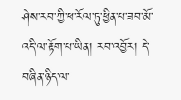ཤེས་རབ་ཀྱི་ཕ་རོལ་ཏུ་ཕྱིན་པ་ཟབ་མོ་འདི་ལ་རྟོག་པ་ཡིན། རབ་འབྱོར། དེ་བཞིན་ཉིད་ལ་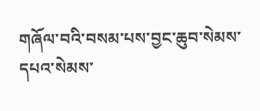གཞོལ་བའི་བསམ་པས་བྱང་ཆུབ་སེམས་དཔའ་སེམས་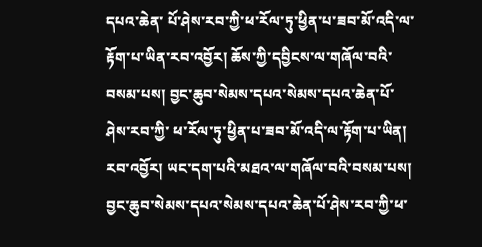དཔའ་ཆེན་ པོ་ཤེས་རབ་ཀྱི་ཕ་རོལ་ཏུ་ཕྱིན་པ་ཟབ་མོ་འདི་ལ་རྟོག་པ་ཡིན་རབ་འབྱོར། ཆོས་ཀྱི་དབྱིངས་ལ་གཞོལ་བའི་བསམ་པས། བྱང་ཆུབ་སེམས་དཔའ་སེམས་དཔའ་ཆེན་པོ་ཤེས་རབ་ཀྱི་ ཕ་རོལ་ཏུ་ཕྱིན་པ་ཟབ་མོ་འདི་ལ་རྟོག་པ་ཡིན། རབ་འབྱོར། ཡང་དག་པའི་མཐའ་ལ་གཞོལ་བའི་བསམ་པས། བྱང་ཆུབ་སེམས་དཔའ་སེམས་དཔའ་ཆེན་པོ་ཤེས་རབ་ཀྱི་ཕ་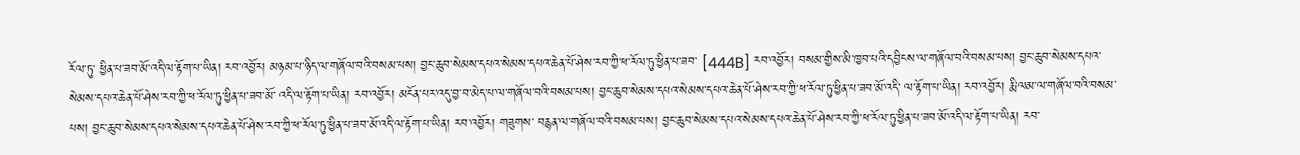རོལ་ཏུ་ ཕྱིན་པ་ཟབ་མོ་འདི་ལ་རྟོག་པ་ཡིན། རབ་འབྱོར། མཉམ་པ་ཉིད་ལ་གཞོལ་བའི་བསམ་པས། བྱང་ཆུབ་སེམས་དཔའ་སེམས་དཔའ་ཆེན་པོ་ཤེས་རབ་ཀྱི་ཕ་རོལ་ཏུ་ཕྱིན་པ་ཟབ་ [444B] རབ་འབྱོར། བསམ་གྱིས་མི་ཁྱབ་པའི་དབྱིངས་ལ་གཞོལ་བའི་བསམ་པས། བྱང་ཆུབ་སེམས་དཔའ་སེམས་དཔའ་ཆེན་པོ་ཤེས་རབ་ཀྱི་ཕ་རོལ་ཏུ་ཕྱིན་པ་ཟབ་མོ་ འདི་ལ་རྟོག་པ་ཡིན། རབ་འབྱོར། མངོན་པར་འདུ་བྱ་བ་མེད་པ་ལ་གཞོལ་བའི་བསམ་པས། བྱང་ཆུབ་སེམས་དཔའ་སེམས་དཔའ་ཆེན་པོ་ཤེས་རབ་ཀྱི་ཕ་རོལ་ཏུ་ཕྱིན་པ་ཟབ་མོ་འདི་ ལ་རྟོག་པ་ཡིན། རབ་འབྱོར། རྨི་ལམ་ལ་གཞོལ་བའི་བསམ་པས། བྱང་ཆུབ་སེམས་དཔའ་སེམས་དཔའ་ཆེན་པོ་ཤེས་རབ་ཀྱི་ཕ་རོལ་ཏུ་ཕྱིན་པ་ཟབ་མོ་འདི་ལ་རྟོག་པ་ཡིན། རབ་འབྱོར། གཟུགས་ བརྙན་ལ་གཞོལ་བའི་བསམ་པས། བྱང་ཆུབ་སེམས་དཔའ་སེམས་དཔའ་ཆེན་པོ་ཤེས་རབ་ཀྱི་ཕ་རོལ་ཏུ་ཕྱིན་པ་ཟབ་མོ་འདི་ལ་རྟོག་པ་ཡིན། རབ་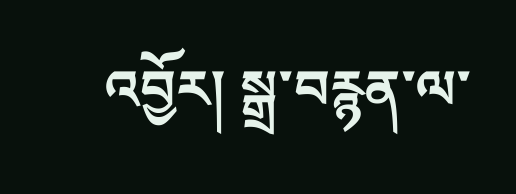འབྱོར། སྒྲ་བརྙན་ལ་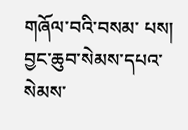གཞོལ་བའི་བསམ་ པས། བྱང་ཆུབ་སེམས་དཔའ་སེམས་